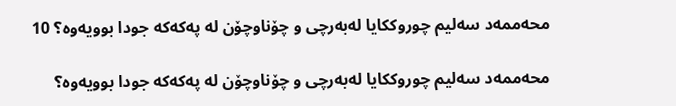محەممەد سەلیم چوروککایا لەبەرچی و چۆناوچۆن لە پەکەکە جودا بوویەوە؟ 10

محەممەد سەلیم چوروککایا لەبەرچی و چۆناوچۆن لە پەکەکە جودا بوویەوە؟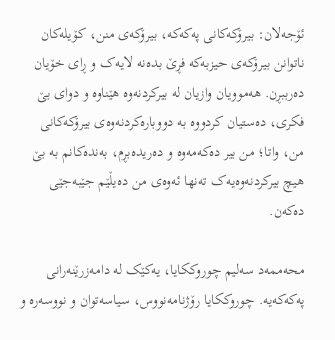ئۆجەلان: بیرۆکەکانی پەکەکە، بیرۆکەی منن، کۆیلەکان ناتوانن بیرۆکەی حیزبەکە فڕێ بدەنە لایەک و ڕای خۆیان دەرببڕن. هەموویان وازیان لە بیرکردنەوە هێناوە و دوای بێ فکری، دەستیان کردووە بە دووبارەکردنەوەی بیرۆکەکانی من، واتا؛ من بیر دەکەمەوە و دەریدەبڕم، بەندەکانم بە بێ هیچ بیرکردنەوەیەک تەنها ئەوەی من دەیڵێم جێبەجێی دەکەن.

محەممەد سەلیم چوروککایا، یەکێک لە دامەزرێنەرانی پەکەکەیە. چوروککایا رۆژنامەنووس، سیاسەتوان و نووسەرە و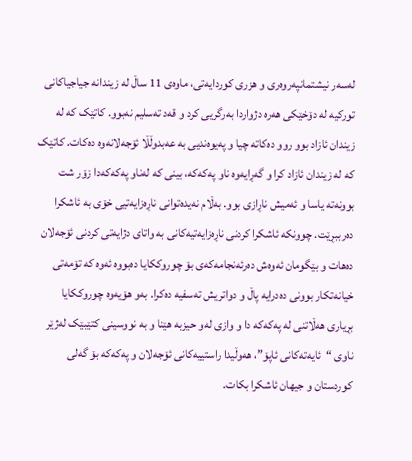لەسەر نیشتمانپەروەری و هزری کوردایەتی، ماوەی 11 ساڵ لە زیندانە جیاجیاکانی تورکیە لە دۆخێکی هەرە دژواردا بەرگریی کرد و قەد تەسلیم نەبوو. کاتێک کە لە زیندان ئازاد بوو روو دەکاتە چیا و پەیوەندیی بە عەبدوڵڵا ئۆجەلانەوە دەکات. کاتێک کە لە زیندان ئازاد کرا و گەڕایەوە ناو پەکەکە، بینی کە لەناو پەکەکەدا زۆر شت بوونەتە یاسا و ئەمیش ناڕازی بوو. بەڵام نەیدەتوانی ناڕەزایەتیی خۆی بە ئاشکرا دەرببڕێت. چوونکە ئاشکرا کردنی ناڕەزایەتیەکانی بە واتای دژایەتی کردنی ئۆجەلان دەهات و بێگومان ئەوەش دەرئەنجامەکەی بۆ چوروککایا دەبووە ئەوە کە تۆمەتی خیانەتکار بوونی دەدرایە پاڵ و دواتریش تەسفیە دەکرا. بەو هۆیەوە چوروککایا بڕیاری هەڵاتنی لە پەکەکە دا و وازی لەو حیزبە هێنا و بە نووسینی کتێبێک لەژێر ناوی “ئایەتەکانی ئاپۆ”، هەوڵیدا راستییەکانی ئۆجەلان و پەکەکە بۆ گەلی کوردستان و جیهان ئاشکرا بکات.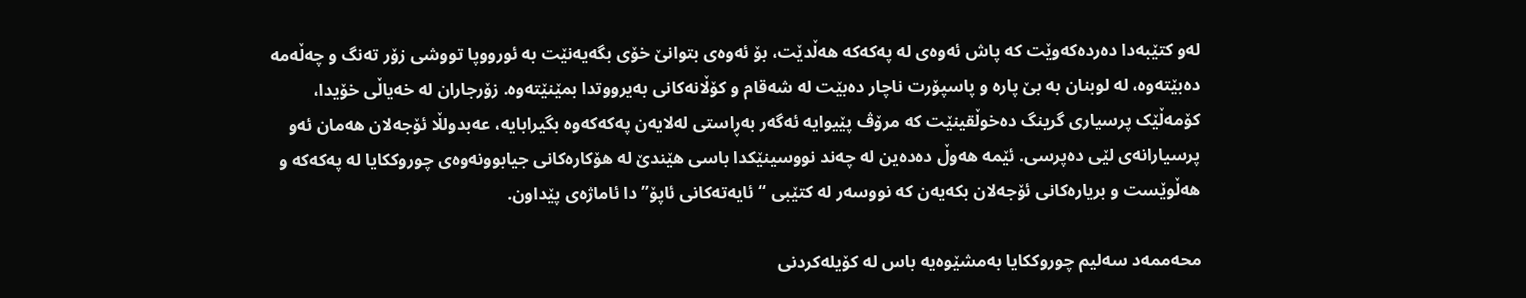لەو کتێبەدا دەردەکەوێت کە پاش ئەوەی لە پەکەکە هەڵدێت، بۆ ئەوەی بتوانێ خۆی بگەیەنێت بە ئورووپا تووشی زۆر تەنگ و چەڵەمە دەبێتەوە، لە لوبنان بە بێ پارە و پاسپۆرت ناچار دەبێت لە شەقام و کۆڵانەکانی بەیرووتدا بمێنێتەوە. زۆرجاران لە خەیاڵی خۆیدا، کۆمەڵێک پرسیاری گرینگ دەخوڵقینێت کە مرۆڤ پێیوایە ئەگەر بەڕاستی لەلایەن پەکەکەوە بگیرابایە، عەبدولڵا ئۆجەلان هەمان ئەو پرسیارانەی لێی دەپرسی. ئێمە هەوڵ دەدەین لە چەند نووسینێکدا باسی هێندێ لە هۆکارەکانی جیابوونەوەی چوروککایا لە پەکەکە و هەڵوێست و بریارەکانی ئۆجەلان بکەیەن کە نووسەر لە کتێبی “ئایەتەکانی ئاپۆ”دا ئاماژەی پێداون.

محەممەد سەلیم چوروککایا بەمشێوەیە باس لە کۆیلەکردنی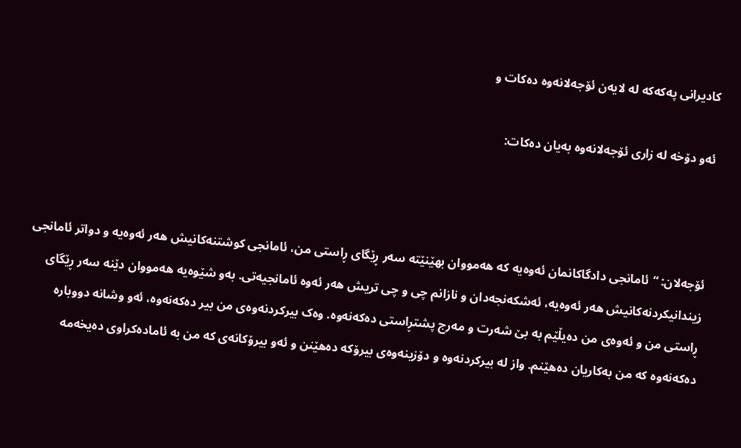کادیرانی پەکەکە لە لایەن ئۆجەلانەوە دەکات و

ئەو دۆخە لە زاری ئۆجەلانەوە بەیان دەکات:



ئۆجەلان: “ئامانجی دادگاکانمان ئەوەیە کە هەمووان بهێنێتە سەر ڕێگای ڕاستی من، ئامانجی کوشتنەکانیش هەر ئەوەیە و دواتر ئامانجی زیندانیکردنەکانیش هەر ئەوەیە، ئەشکەنجەدان و نازانم چی و چی تریش هەر ئەوە ئامانجیەتی. بەو شێوەیە هەمووان دێنە سەر ڕێگای ڕاستی من و ئەوەی من دەیڵێم بە بێ شەرت و مەرج پشتڕاستی دەکەنەوە. وەک بیرکردنەوەی من بیر دەکەنەوە، ئەو وشانە دووبارە دەکەنەوە کە من بەکاریان دەهێنم. واز لە بیرکردنەوە و دۆزینەوەی بیرۆکە دەهێنن و ئەو بیرۆکانەی کە من بە ئامادەکراوی دەیخەمە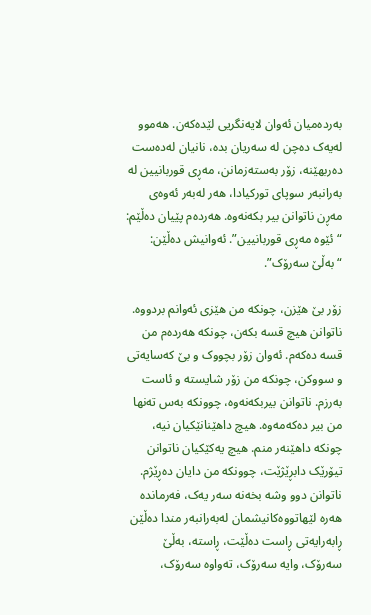بەردەمیان ئەوان لایەنگریی لێدەکەن. هەموو لەیەک دەچن لە سەریان بدە، نانیان لەدەست دەربهێنە، زۆر بەستەزمانن، مەڕی قوربانیین لە بەرانبەر سوپای تورکیادا، هەر لەبەر ئەوەی مەڕن ناتوانن بیر بکەنەوە. هەردەم پێیان دەڵێم: “ئێوە مەڕی قوربانیین”. ئەوانیش دەڵێن: “بەڵێ سەرۆک”.

زۆر بێ هێزن، چونکە من هێزی ئەوانم بردووە. ناتوانن هیچ قسە بکەن، چونکە هەردەم من قسە دەکەم. ئەوان زۆر بچووک و بێ کەسایەتی و سووکن، چونکە من زۆر شایستە و ئاست بەرزم. ناتوانن بیربکەنەوە، چوونکە بەس تەنها من بیر دەکەمەوە. هیچ داهێنانێکیان نیە، چونکە داهێنەر منم. هیچ یەکێکیان ناتوانن تیۆرێک دابڕێژێت، چوونکە من دایان دەڕێژم. ناتوانن دوو وشە بخەنە سەر یەک، فەرماندە هەرە لێهاتووەکانیشمان لەبەرانبەر مندا دەڵێن ڕابەرایەتی ڕاست دەڵێت، ڕاستە، بەڵێ سەرۆک، وایە سەرۆک، تەواوە سەرۆک،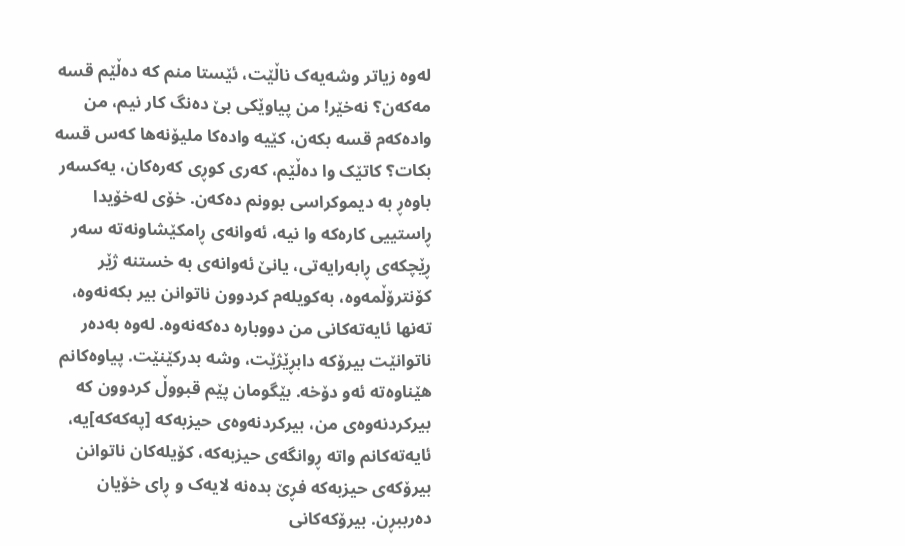لەوە زیاتر وشەیەک ناڵێت، ئێستا منم کە دەڵێم قسە مەکەن؟ نەخێر! من پیاوێکی بێ دەنگ کار نیم، من وادەکەم قسە بکەن، کێیە وادەکا ملیۆنەها کەس قسە بکات؟ کاتێک وا دەڵێم، کەری کوڕی کەرەکان، یەکسەر باوەڕ بە دیموکراسی بوونم دەکەن. خۆی لەخۆیدا ڕاستییی کارەکە وا نیە، ئەوانەی ڕامکێشاونەتە سەر ڕێچکەی ڕابەرایەتی، یانێ ئەوانەی بە خستنە ژێر کۆنترۆڵمەوە، بەکویلەم کردوون ناتوانن بیر بکەنەوە، تەنها ئایەتەکانی من دووبارە دەکەنەوە. لەوە بەدەر ناتوانێت بیرۆکە دابڕێژێت، وشە بدرکێنێت. پیاوەکانم هێناوەتە ئەو دۆخە. بێگومان پێم قبووڵ کردوون کە بیرکردنەوەی من، بیرکردنەوەی حیزبەکە [پەکەکە]یە، ئایەتەکانم واتە ڕوانگەی حیزبەکە، کۆیلەکان ناتوانن بیرۆکەی حیزبەکە فڕێ بدەنە لایەک و ڕای خۆیان دەرببڕن. بیرۆکەکانی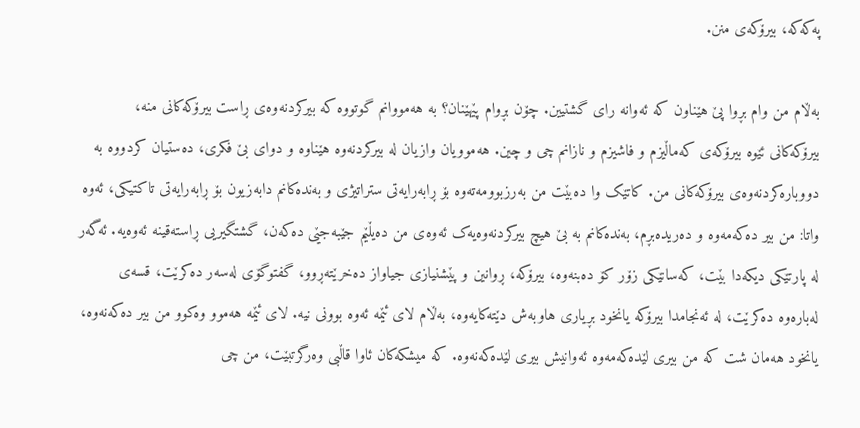پەکەکە، بیرۆکەی منن.

بەڵام من وام بڕوا پێ هێناون کە ئەوانە رای گشتیین. چۆن بڕوام پێهێنان؟ بە هەمووانم گوتووە کە بیرکردنەوەی ڕاست بیرۆکەکانی منە، بیرۆکەکانی ئێوە بیرۆکەی کەماڵیزم و فاشیزم و نازانم چی و چین. هەموویان وازیان لە بیرکردنەوە هێناوە و دوای بێ فکری، دەستیان کردووە بە دووبارەکردنەوەی بیرۆکەکانی من. کاتێک وا دەبێت من بەرزبوومەتەوە بۆ ڕابەرایەتی ستراتیژی و بەندەکانم دابەزیون بۆ ڕابەرایەتی تاکتیکی، ئەوە واتا: من بیر دەکەمەوە و دەریدەبڕم، بەندەکانم بە بێ هیچ بیرکردنەوەیەک ئەوەی من دەیڵێم جێبەجێی دەکەن، گشتگیریی ڕاستەقینە ئەوەیە. ئەگەر لە پارتێکی دیکەدا بێت، کەسانێکی زۆر کۆ دەبنەوە، بیرۆکە، ڕوانین و پێشنیازی جیاواز دەخرێتەڕوو، گفتوگۆی لەسەر دەکرێت، قسەی لەبارەوە دەکرێت، لە ئەنجامدا بیرۆکە یانخود بڕیاری هاوبەش دێتەکایەوە، بەڵام لای ئێمە ئەوە بوونی نیە. لای ئێمە هەموو وەکوو من بیر دەکەنەوە، یانخود هەمان شت کە من بیری لێدەکەمەوە ئەوانیش بیری لێدەکەنەوە. کە میشکەکان ئاوا قاڵبی وەرگرتبێت، من چی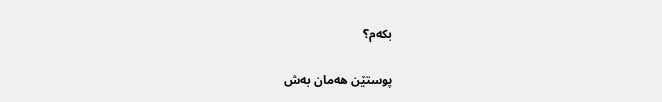بکەم؟

پوستێن ھەمان بەش